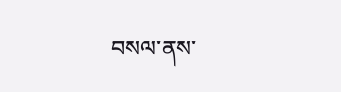བསལ་ནས་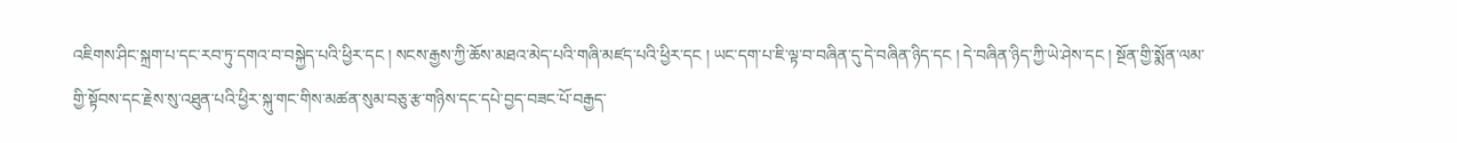འཇིགས་ཤིང་སྐྲག་པ་དང་རབ་ཏུ་དགའ་བ་བསྐྱེད་པའི་ཕྱིར་དང ། སངས་རྒྱས་ཀྱི་ཆོས་མཐའ་མེད་པའི་གཞི་མཛད་པའི་ཕྱིར་དང ། ཡང་དག་པ་ཇི་ལྟ་བ་བཞིན་དུ་དེ་བཞིན་ཉིད་དང ། དེ་བཞིན་ཉིད་ཀྱི་ཡེ་ཤེས་དང ། སྔོན་གྱི་སྨོན་ལམ་གྱི་སྟོབས་དང་རྗེས་སུ་འཐུན་པའི་ཕྱིར་སྐུ་གང་གིས་མཚན་སུམ་བཅུ་རྩ་གཉིས་དང་དཔེ་བྱད་བཟང་པོ་བརྒྱད་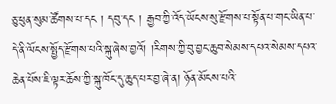ཅུ་ཕུན་སུམ་ཚོགས་པ་དང ། དབུ་དང ། རྒྱབ་ཀྱི་འོད་ཡོངས་སུ་རྫོགས་པ་སྟོན་པ་གང་ཡིན་པ་དེ་ནི་ལོངས་སྤྱོད་རྫོགས་པའི་སྐུ་ཞེས་བྱའོ། །རིགས་ཀྱི་བུ་བྱང་ཆུབ་སེམས་དཔའ་སེམས་དཔའ་ཆེན་པོས་ཇི་ལྟར་ཆོས་ཀྱི་སྐུ་ཁོང་དུ་ཆུད་པར་བྱ་ཞེ་ན། ཉོན་མོངས་པའི་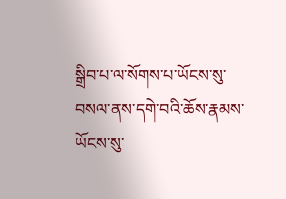སྒྲིབ་པ་ལ་སོགས་པ་ཡོངས་སུ་བསལ་ནས་དགེ་བའི་ཆོས་རྣམས་ཡོངས་སུ་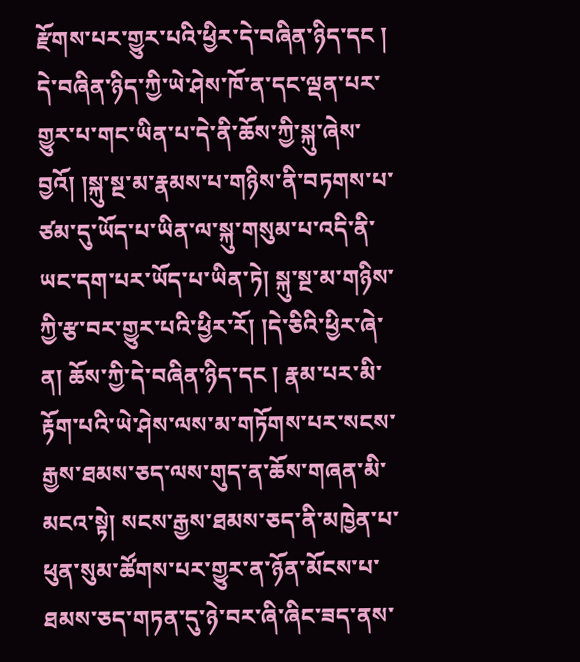རྫོགས་པར་གྱུར་པའི་ཕྱིར་དེ་བཞིན་ཉིད་དང ། དེ་བཞིན་ཉིད་ཀྱི་ཡེ་ཤེས་ཁོ་ན་དང་ལྡན་པར་གྱུར་པ་གང་ཡིན་པ་དེ་ནི་ཆོས་ཀྱི་སྐུ་ཞེས་བྱའོ། །སྐུ་སྔ་མ་རྣམས་པ་གཉིས་ནི་བཏགས་པ་ཙམ་དུ་ཡོད་པ་ཡིན་ལ་སྐུ་གསུམ་པ་འདི་ནི་ཡང་དག་པར་ཡོད་པ་ཡིན་ཏེ། སྐུ་སྔ་མ་གཉིས་ཀྱི་རྩ་བར་གྱུར་པའི་ཕྱིར་རོ། །དེ་ཅིའི་ཕྱིར་ཞེ་ན། ཆོས་ཀྱི་དེ་བཞིན་ཉིད་དང ། རྣམ་པར་མི་རྟོག་པའི་ཡེ་ཤེས་ལས་མ་གཏོགས་པར་སངས་རྒྱས་ཐམས་ཅད་ལས་གུད་ན་ཆོས་གཞན་མི་མངའ་སྟེ། སངས་རྒྱས་ཐམས་ཅད་ནི་མཁྱེན་པ་ཕུན་སུམ་ཚོགས་པར་གྱུར་ན་ཉོན་མོངས་པ་ཐམས་ཅད་གཏན་དུ་ཉེ་བར་ཞི་ཞིང་ཟད་ནས་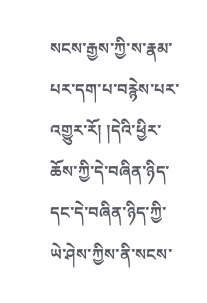སངས་རྒྱས་ཀྱི་ས་རྣམ་པར་དག་པ་བརྙེས་པར་འགྱུར་རོ། །དེའི་ཕྱིར་ཆོས་ཀྱི་དེ་བཞིན་ཉིད་དང་དེ་བཞིན་ཉིད་ཀྱི་ཡེ་ཤེས་ཀྱིས་ནི་སངས་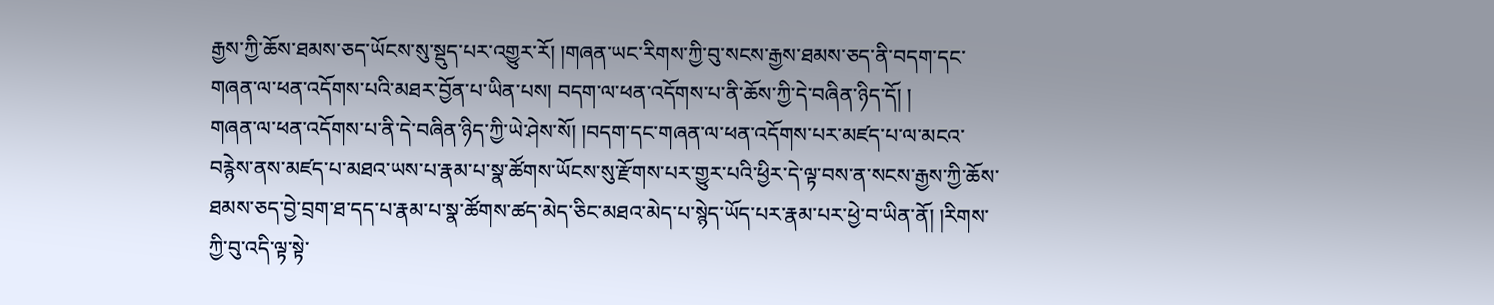རྒྱས་ཀྱི་ཆོས་ཐམས་ཅད་ཡོངས་སུ་སྡུད་པར་འགྱུར་རོ། །གཞན་ཡང་རིགས་ཀྱི་བུ་སངས་རྒྱས་ཐམས་ཅད་ནི་བདག་དང་གཞན་ལ་ཕན་འདོགས་པའི་མཐར་བྱོན་པ་ཡིན་པས། བདག་ལ་ཕན་འདོགས་པ་ནི་ཆོས་ཀྱི་དེ་བཞིན་ཉིད་དོ། །
གཞན་ལ་ཕན་འདོགས་པ་ནི་དེ་བཞིན་ཉིད་ཀྱི་ཡེ་ཤེས་སོ། །བདག་དང་གཞན་ལ་ཕན་འདོགས་པར་མཛད་པ་ལ་མངའ་བརྙེས་ནས་མཛད་པ་མཐའ་ཡས་པ་རྣམ་པ་སྣ་ཚོགས་ཡོངས་སུ་རྫོགས་པར་གྱུར་པའི་ཕྱིར་དེ་ལྟ་བས་ན་སངས་རྒྱས་ཀྱི་ཆོས་ཐམས་ཅད་བྱེ་བྲག་ཐ་དད་པ་རྣམ་པ་སྣ་ཚོགས་ཚད་མེད་ཅིང་མཐའ་མེད་པ་སྙེད་ཡོད་པར་རྣམ་པར་ཕྱེ་བ་ཡིན་ནོ། །རིགས་ཀྱི་བུ་འདི་ལྟ་སྟེ་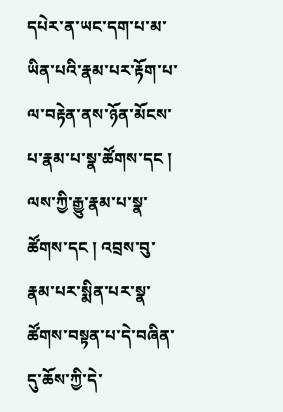དཔེར་ན་ཡང་དག་པ་མ་ཡིན་པའི་རྣམ་པར་རྟོག་པ་ལ་བརྟེན་ནས་ཉོན་མོངས་པ་རྣམ་པ་སྣ་ཚོགས་དང ། ལས་ཀྱི་རྒྱུ་རྣམ་པ་སྣ་ཚོགས་དང ། འབྲས་བུ་རྣམ་པར་སྨིན་པར་སྣ་ཚོགས་བསྟན་པ་དེ་བཞིན་དུ་ཆོས་ཀྱི་དེ་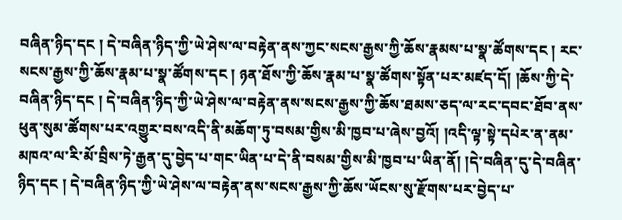བཞིན་ཉིད་དང ། དེ་བཞིན་ཉིད་ཀྱི་ཡེ་ཤེས་ལ་བརྟེན་ནས་ཀྱང་སངས་རྒྱས་ཀྱི་ཆོས་རྣམས་པ་སྣ་ཚོགས་དང ། རང་སངས་རྒྱས་ཀྱི་ཆོས་རྣམ་པ་སྣ་ཚོགས་དང ། ཉན་ཐོས་ཀྱི་ཆོས་རྣམ་པ་སྣ་ཚོགས་སྟོན་པར་མཛད་དོ། །ཆོས་ཀྱི་དེ་བཞིན་ཉིད་དང ། དེ་བཞིན་ཉིད་ཀྱི་ཡེ་ཤེས་ལ་བརྟེན་ནས་སངས་རྒྱས་ཀྱི་ཆོས་ཐམས་ཅད་ལ་རང་དབང་ཐོབ་ནས་ཕུན་སུམ་ཚོགས་པར་འགྱུར་བས་འདི་ནི་མཆོག་ཏུ་བསམ་གྱིས་མི་ཁྱབ་པ་ཞེས་བྱའོ། །འདི་ལྟ་སྟེ་དཔེར་ན་ནམ་མཁའ་ལ་རི་མོ་བྲིས་ཏེ་རྒྱན་དུ་བྱེད་པ་གང་ཡིན་པ་དེ་ནི་བསམ་གྱིས་མི་ཁྱབ་པ་ཡིན་ནོ། །དེ་བཞིན་དུ་དེ་བཞིན་ཉིད་དང ། དེ་བཞིན་ཉིད་ཀྱི་ཡེ་ཤེས་ལ་བརྟེན་ནས་སངས་རྒྱས་ཀྱི་ཆོས་ཡོངས་སུ་རྫོགས་པར་བྱེད་པ་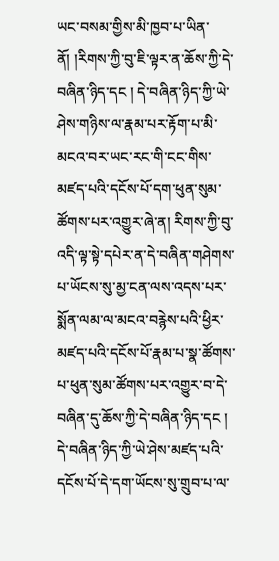ཡང་བསམ་གྱིས་མི་ཁྱབ་པ་ཡིན་ནོ། །རིགས་ཀྱི་བུ་ཇི་ལྟར་ན་ཆོས་ཀྱི་དེ་བཞིན་ཉིད་དང ། དེ་བཞིན་ཉིད་ཀྱི་ཡེ་ཤེས་གཉིས་ལ་རྣམ་པར་རྟོག་པ་མི་མངའ་བར་ཡང་རང་གི་ངང་གིས་མཛད་པའི་དངོས་པོ་དག་ཕུན་སུམ་ཚོགས་པར་འགྱུར་ཞེ་ན། རིགས་ཀྱི་བུ་འདི་ལྟ་སྟེ་དཔེར་ན་དེ་བཞིན་གཤེགས་པ་ཡོངས་སུ་མྱ་ངན་ལས་འདས་པར་སྨོན་ལམ་ལ་མངའ་བརྙེས་པའི་ཕྱིར་མཛད་པའི་དངོས་པོ་རྣམ་པ་སྣ་ཚོགས་པ་ཕུན་སུམ་ཚོགས་པར་འགྱུར་བ་དེ་བཞིན་དུ་ཆོས་ཀྱི་དེ་བཞིན་ཉིད་དང །
དེ་བཞིན་ཉིད་ཀྱི་ཡེ་ཤེས་མཛད་པའི་དངོས་པོ་དེ་དག་ཡོངས་སུ་གྲུབ་པ་ལ་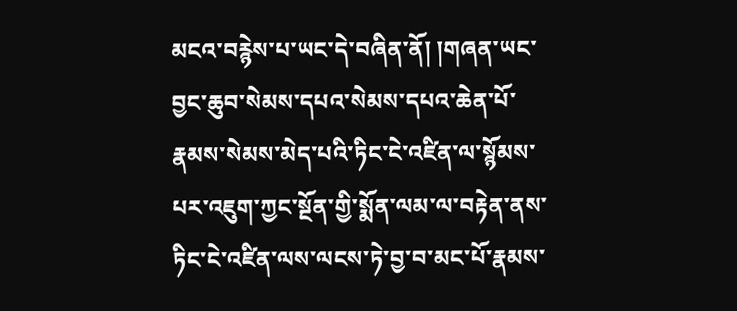མངའ་བརྙེས་པ་ཡང་དེ་བཞིན་ནོ། །གཞན་ཡང་བྱང་ཆུབ་སེམས་དཔའ་སེམས་དཔའ་ཆེན་པོ་རྣམས་སེམས་མེད་པའི་ཏིང་ངེ་འཛིན་ལ་སྙོམས་པར་འཇུག་ཀྱང་སྔོན་གྱི་སྨོན་ལམ་ལ་བརྟེན་ནས་ཏིང་ངེ་འཛིན་ལས་ལངས་ཏེ་བྱ་བ་མང་པོ་རྣམས་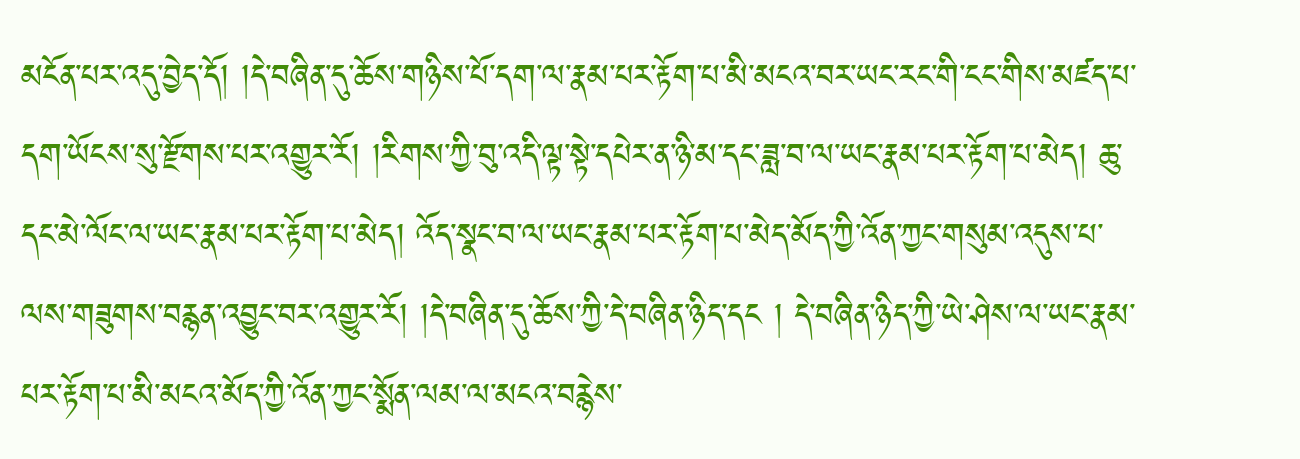མངོན་པར་འདུ་བྱེད་དོ། །དེ་བཞིན་དུ་ཆོས་གཉིས་པོ་དག་ལ་རྣམ་པར་རྟོག་པ་མི་མངའ་བར་ཡང་རང་གི་ངང་གིས་མཛད་པ་དག་ཡོངས་སུ་རྫོགས་པར་འགྱུར་རོ། །རིགས་ཀྱི་བུ་འདི་ལྟ་སྟེ་དཔེར་ན་ཉི་མ་དང་ཟླ་བ་ལ་ཡང་རྣམ་པར་རྟོག་པ་མེད། ཆུ་དང་མེ་ལོང་ལ་ཡང་རྣམ་པར་རྟོག་པ་མེད། འོད་སྣང་བ་ལ་ཡང་རྣམ་པར་རྟོག་པ་མེད་མོད་ཀྱི་འོན་ཀྱང་གསུམ་འདུས་པ་ལས་གཟུགས་བརྙན་འབྱུང་བར་འགྱུར་རོ། །དེ་བཞིན་དུ་ཆོས་ཀྱི་དེ་བཞིན་ཉིད་དང ། དེ་བཞིན་ཉིད་ཀྱི་ཡེ་ཤེས་ལ་ཡང་རྣམ་པར་རྟོག་པ་མི་མངའ་མོད་ཀྱི་འོན་ཀྱང་སྨོན་ལམ་ལ་མངའ་བརྙེས་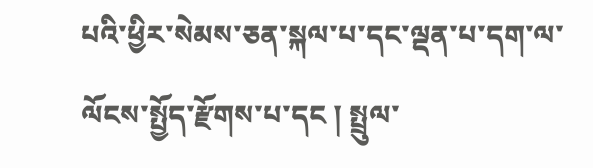པའི་ཕྱིར་སེམས་ཅན་སྐལ་པ་དང་ལྡན་པ་དག་ལ་ལོངས་སྤྱོད་རྫོགས་པ་དང ། སྤྲུལ་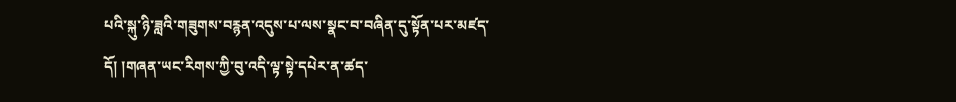པའི་སྐུ་ཉི་ཟླའི་གཟུགས་བརྙན་འདུས་པ་ལས་སྣང་བ་བཞིན་དུ་སྟོན་པར་མཛད་དོ། །གཞན་ཡང་རིགས་ཀྱི་བུ་འདི་ལྟ་སྟེ་དཔེར་ན་ཚད་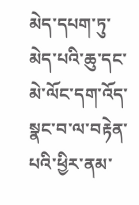མེད་དཔག་ཏུ་མེད་པའི་ཆུ་དང་མེ་ལོང་དག་འོད་སྣང་བ་ལ་བརྟེན་པའི་ཕྱིར་ནམ་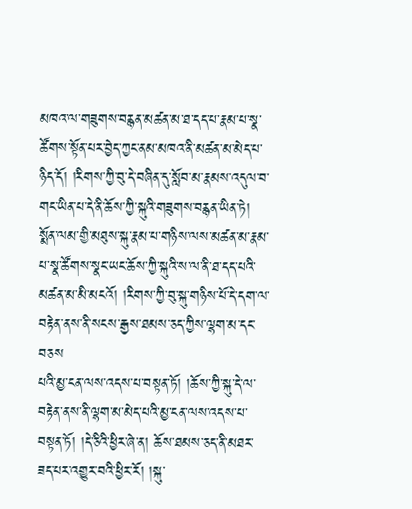མཁའ་ལ་གཟུགས་བརྙན་མཚན་མ་ཐ་དད་པ་རྣམ་པ་སྣ་ཚོགས་སྟོན་པར་བྱེད་ཀྱང་ནམ་མཁའ་ནི་མཚན་མ་མེད་པ་ཉིད་དོ། །རིགས་ཀྱི་བུ་དེ་བཞིན་དུ་སློབ་མ་རྣམས་འདུལ་བ་གང་ཡིན་པ་དེ་ནི་ཆོས་ཀྱི་སྐུའི་གཟུགས་བརྙན་ཡིན་ཏེ། སྨོན་ལམ་གྱི་མཐུས་སྐུ་རྣམ་པ་གཉིས་ལས་མཚན་མ་རྣམ་པ་སྣ་ཚོགས་སྣང་ཡང་ཆོས་ཀྱི་སྐུའི་ས་ལ་ནི་ཐ་དད་པའི་མཚན་མ་མི་མངའོ། །རིགས་ཀྱི་བུ་སྐུ་གཉིས་པོ་དེ་དག་ལ་བརྟེན་ནས་ནི་སངས་རྒྱས་ཐམས་ཅད་ཀྱིས་ལྷག་མ་དང་བཅས
པའི་མྱ་ངན་ལས་འདས་པ་བསྟན་ཏོ། །ཆོས་ཀྱི་སྐུ་དེ་ལ་བརྟེན་ནས་ནི་ལྷག་མ་མེད་པའི་མྱ་ངན་ལས་འདས་པ་བསྟན་ཏོ། །དེ་ཅིའི་ཕྱིར་ཞེ་ན། ཆོས་ཐམས་ཅད་ནི་མཐར་ཟད་པར་འགྱུར་བའི་ཕྱིར་རོ། །སྐུ་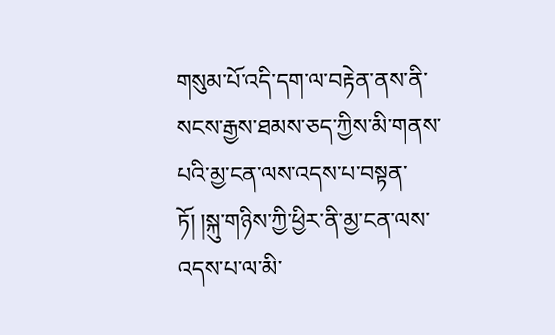གསུམ་པོ་འདི་དག་ལ་བརྟེན་ནས་ནི་སངས་རྒྱས་ཐམས་ཅད་ཀྱིས་མི་གནས་པའི་མྱ་ངན་ལས་འདས་པ་བསྟན་ཏོ། །སྐུ་གཉིས་ཀྱི་ཕྱིར་ནི་མྱ་ངན་ལས་འདས་པ་ལ་མི་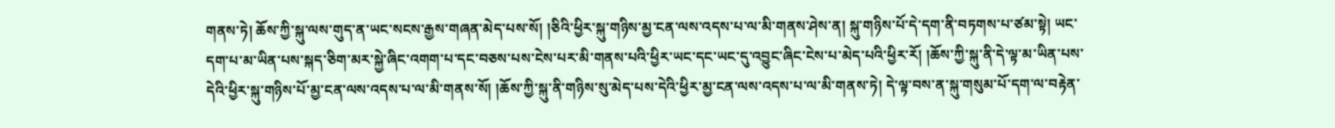གནས་ཏེ། ཆོས་ཀྱི་སྐུ་ལས་གུད་ན་ཡང་སངས་རྒྱས་གཞན་མེད་པས་སོ། །ཅིའི་ཕྱིར་སྐུ་གཉིས་མྱ་ངན་ལས་འདས་པ་ལ་མི་གནས་ཤེས་ན། སྐུ་གཉིས་པོ་དེ་དག་ནི་བཏགས་པ་ཙམ་སྟེ། ཡང་དག་པ་མ་ཡིན་པས་སྐད་ཅིག་མར་སྐྱེ་ཞིང་འགག་པ་དང་བཅས་པས་ངེས་པར་མི་གནས་པའི་ཕྱིར་ཡང་དང་ཡང་དུ་འབྱུང་ཞིང་ངེས་པ་མེད་པའི་ཕྱིར་རོ། །ཆོས་ཀྱི་སྐུ་ནི་དེ་ལྟ་མ་ཡིན་པས་དེའི་ཕྱིར་སྐུ་གཉིས་པོ་མྱ་ངན་ལས་འདས་པ་ལ་མི་གནས་སོ། །ཆོས་ཀྱི་སྐུ་ནི་གཉིས་སུ་མེད་པས་དེའི་ཕྱིར་མྱ་ངན་ལས་འདས་པ་ལ་མི་གནས་ཏེ། དེ་ལྟ་བས་ན་སྐུ་གསུམ་པོ་དག་ལ་བརྟེན་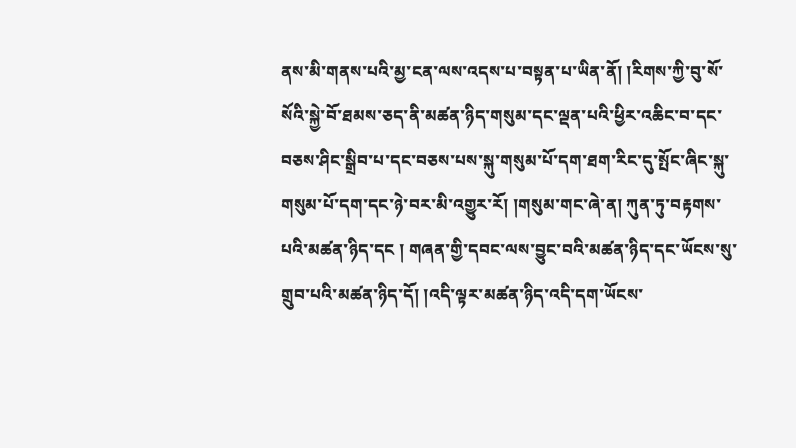ནས་མི་གནས་པའི་མྱ་ངན་ལས་འདས་པ་བསྟན་པ་ཡིན་ནོ། །རིགས་ཀྱི་བུ་སོ་སོའི་སྐྱེ་བོ་ཐམས་ཅད་ནི་མཚན་ཉིད་གསུམ་དང་ལྡན་པའི་ཕྱིར་འཆིང་བ་དང་བཅས་ཤིང་སྒྲིབ་པ་དང་བཅས་པས་སྐུ་གསུམ་པོ་དག་ཐག་རིང་དུ་སྤོང་ཞིང་སྐུ་གསུམ་པོ་དག་དང་ཉེ་བར་མི་འགྱུར་རོ། །གསུམ་གང་ཞེ་ན། ཀུན་ཏུ་བརྟགས་པའི་མཚན་ཉིད་དང ། གཞན་གྱི་དབང་ལས་བྱུང་བའི་མཚན་ཉིད་དང་ཡོངས་སུ་གྲུབ་པའི་མཚན་ཉིད་དོ། །འདི་ལྟར་མཚན་ཉིད་འདི་དག་ཡོངས་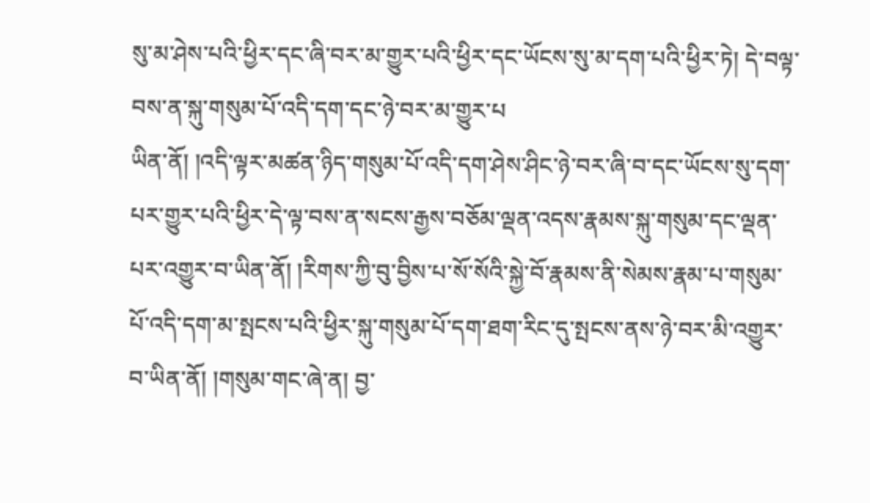སུ་མ་ཤེས་པའི་ཕྱིར་དང་ཞི་བར་མ་གྱུར་པའི་ཕྱིར་དང་ཡོངས་སུ་མ་དག་པའི་ཕྱིར་ཏེ། དེ་བལྟ་བས་ན་སྐུ་གསུམ་པོ་འདི་དག་དང་ཉེ་བར་མ་གྱུར་པ
ཡིན་ནོ། །འདི་ལྟར་མཚན་ཉིད་གསུམ་པོ་འདི་དག་ཤེས་ཤིང་ཉེ་བར་ཞི་བ་དང་ཡོངས་སུ་དག་པར་གྱུར་པའི་ཕྱིར་དེ་ལྟ་བས་ན་སངས་རྒྱས་བཅོམ་ལྡན་འདས་རྣམས་སྐུ་གསུམ་དང་ལྡན་པར་འགྱུར་བ་ཡིན་ནོ། །རིགས་ཀྱི་བུ་བྱིས་པ་སོ་སོའི་སྐྱེ་བོ་རྣམས་ནི་སེམས་རྣམ་པ་གསུམ་པོ་འདི་དག་མ་སྤངས་པའི་ཕྱིར་སྐུ་གསུམ་པོ་དག་ཐག་རིང་དུ་སྤངས་ནས་ཉེ་བར་མི་འགྱུར་བ་ཡིན་ནོ། །གསུམ་གང་ཞེ་ན། བྱ་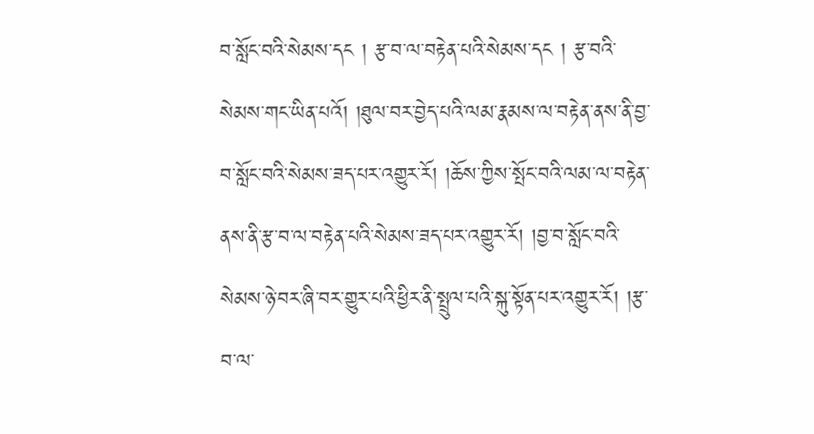བ་སློང་བའི་སེམས་དང ། རྩ་བ་ལ་བརྟེན་པའི་སེམས་དང ། རྩ་བའི་སེམས་གང་ཡིན་པའོ། །ཐུལ་བར་བྱེད་པའི་ལམ་རྣམས་ལ་བརྟེན་ནས་ནི་བྱ་བ་སློང་བའི་སེམས་ཟད་པར་འགྱུར་རོ། །ཆོས་ཀྱིས་སྤོང་བའི་ལམ་ལ་བརྟེན་ནས་ནི་རྩ་བ་ལ་བརྟེན་པའི་སེམས་ཟད་པར་འགྱུར་རོ། །བྱ་བ་སློང་བའི་སེམས་ཉེ་བར་ཞི་བར་གྱུར་པའི་ཕྱིར་ནི་སྤྲུལ་པའི་སྐུ་སྟོན་པར་འགྱུར་རོ། །རྩ་བ་ལ་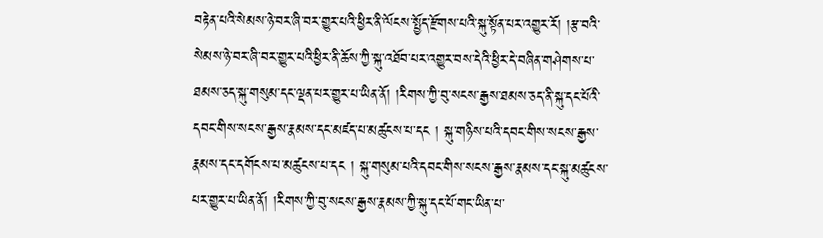བརྟེན་པའི་སེམས་ཉེ་བར་ཞི་བར་གྱུར་པའི་ཕྱིར་ནི་ལོངས་སྤྱོད་རྫོགས་པའི་སྐུ་སྟོན་པར་འགྱུར་རོ། །རྩ་བའི་སེམས་ཉེ་བར་ཞི་བར་གྱུར་པའི་ཕྱིར་ནི་ཆོས་ཀྱི་སྐུ་འཐོབ་པར་འགྱུར་བས་དེའི་ཕྱིར་དེ་བཞིན་གཤེགས་པ་ཐམས་ཅད་སྐུ་གསུམ་དང་ལྡན་པར་གྱུར་པ་ཡིན་ནོ། །རིགས་ཀྱི་བུ་སངས་རྒྱས་ཐམས་ཅད་ནི་སྐུ་དང་པོའི་དབང་གིས་སངས་རྒྱས་རྣམས་དང་མཛད་པ་མཚུངས་པ་དང ། སྐུ་གཉིས་པའི་དབང་གིས་སངས་རྒྱས་རྣམས་དང་དགོངས་པ་མཚུངས་པ་དང ། སྐུ་གསུམ་པའི་དབང་གིས་སངས་རྒྱས་རྣམས་དང་སྐུ་མཚུངས་པར་གྱུར་པ་ཡིན་ནོ། །རིགས་ཀྱི་བུ་སངས་རྒྱས་རྣམས་ཀྱི་སྐུ་དང་པོ་གང་ཡིན་པ་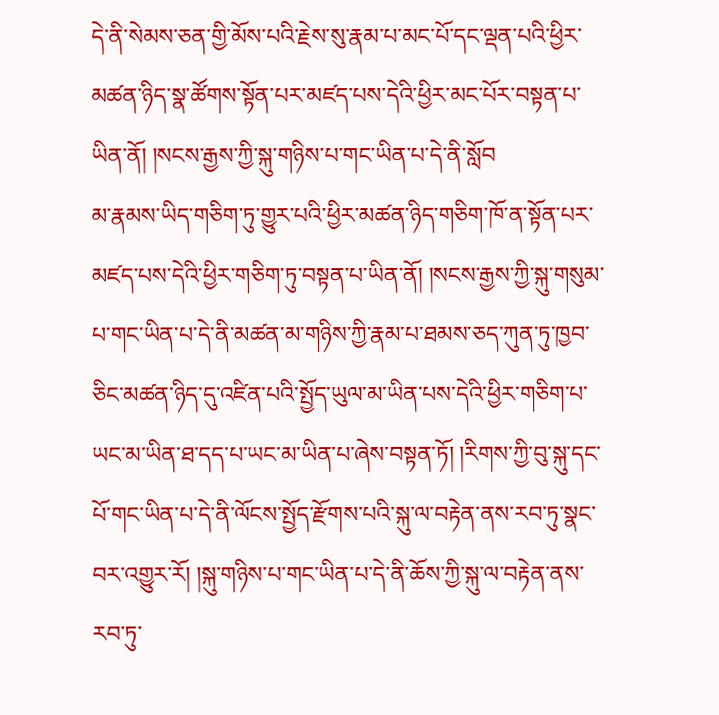དེ་ནི་སེམས་ཅན་གྱི་མོས་པའི་རྗེས་སུ་རྣམ་པ་མང་པོ་དང་ལྡན་པའི་ཕྱིར་མཚན་ཉིད་སྣ་ཚོགས་སྟོན་པར་མཛད་པས་དེའི་ཕྱིར་མང་པོར་བསྟན་པ་ཡིན་ནོ། །སངས་རྒྱས་ཀྱི་སྐུ་གཉིས་པ་གང་ཡིན་པ་དེ་ནི་སློབ
མ་རྣམས་ཡིད་གཅིག་ཏུ་གྱུར་པའི་ཕྱིར་མཚན་ཉིད་གཅིག་ཁོ་ན་སྟོན་པར་མཛད་པས་དེའི་ཕྱིར་གཅིག་ཏུ་བསྟན་པ་ཡིན་ནོ། །སངས་རྒྱས་ཀྱི་སྐུ་གསུམ་པ་གང་ཡིན་པ་དེ་ནི་མཚན་མ་གཉིས་ཀྱི་རྣམ་པ་ཐམས་ཅད་ཀུན་ཏུ་ཁྱབ་ཅིང་མཚན་ཉིད་དུ་འཛིན་པའི་སྤྱོད་ཡུལ་མ་ཡིན་པས་དེའི་ཕྱིར་གཅིག་པ་ཡང་མ་ཡིན་ཐ་དད་པ་ཡང་མ་ཡིན་པ་ཞེས་བསྟན་ཏོ། །རིགས་ཀྱི་བུ་སྐུ་དང་པོ་གང་ཡིན་པ་དེ་ནི་ལོངས་སྤྱོད་རྫོགས་པའི་སྐུ་ལ་བརྟེན་ནས་རབ་ཏུ་སྣང་བར་འགྱུར་རོ། །སྐུ་གཉིས་པ་གང་ཡིན་པ་དེ་ནི་ཆོས་ཀྱི་སྐུ་ལ་བརྟེན་ནས་རབ་ཏུ་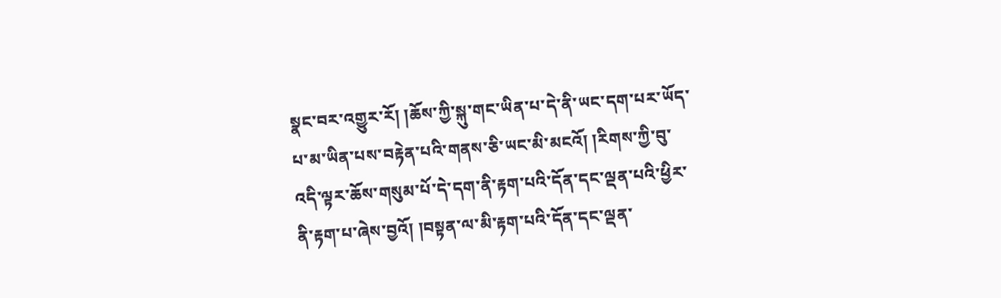སྣང་བར་འགྱུར་རོ། །ཆོས་ཀྱི་སྐུ་གང་ཡིན་པ་དེ་ནི་ཡང་དག་པར་ཡོད་པ་མ་ཡིན་པས་བརྟེན་པའི་གནས་ཅི་ཡང་མི་མངའོ། །རིགས་ཀྱི་བུ་འདི་ལྟར་ཆོས་གསུམ་པོ་དེ་དག་ནི་རྟག་པའི་དོན་དང་ལྡན་པའི་ཕྱིར་ནི་རྟག་པ་ཞེས་བྱའོ། །བསྟན་ལ་མི་རྟག་པའི་དོན་དང་ལྡན་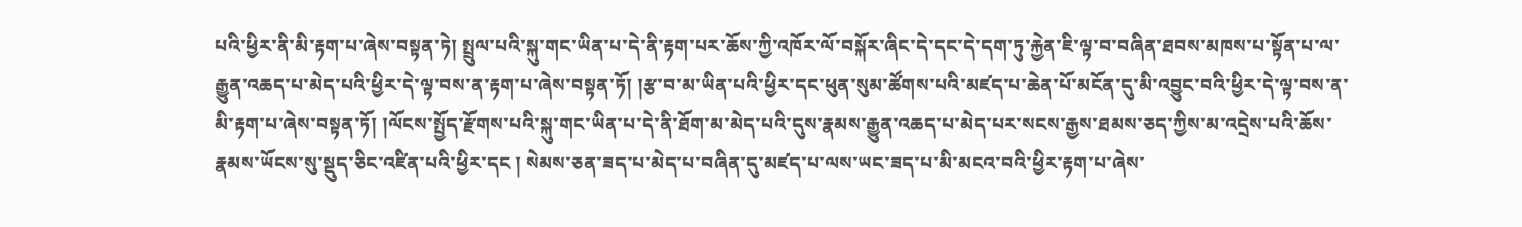པའི་ཕྱིར་ནི་མི་རྟག་པ་ཞེས་བསྟན་ཏེ། སྤྲུལ་པའི་སྐུ་གང་ཡིན་པ་དེ་ནི་རྟག་པར་ཆོས་ཀྱི་འཁོར་ལོ་བསྐོར་ཞིང་དེ་དང་དེ་དག་ཏུ་རྐྱེན་ཇི་ལྟ་བ་བཞིན་ཐབས་མཁས་པ་སྟོན་པ་ལ་རྒྱུན་འཆད་པ་མེད་པའི་ཕྱིར་དེ་ལྟ་བས་ན་རྟག་པ་ཞེས་བསྟན་ཏོ། །རྩ་བ་མ་ཡིན་པའི་ཕྱིར་དང་ཕུན་སུམ་ཚོགས་པའི་མཛད་པ་ཆེན་པོ་མངོན་དུ་མི་འབྱུང་བའི་ཕྱིར་དེ་ལྟ་བས་ན་མི་རྟག་པ་ཞེས་བསྟན་ཏོ། །ལོངས་སྤྱོད་རྫོགས་པའི་སྐུ་གང་ཡིན་པ་དེ་ནི་ཐོག་མ་མེད་པའི་དུས་རྣམས་རྒྱུན་འཆད་པ་མེད་པར་སངས་རྒྱས་ཐམས་ཅད་ཀྱིས་མ་འདྲེས་པའི་ཆོས་རྣམས་ཡོངས་སུ་སྡུད་ཅིང་འཛིན་པའི་ཕྱིར་དང ། སེམས་ཅན་ཟད་པ་མེད་པ་བཞིན་དུ་མཛད་པ་ལས་ཡང་ཟད་པ་མི་མངའ་བའི་ཕྱིར་རྟག་པ་ཞེས་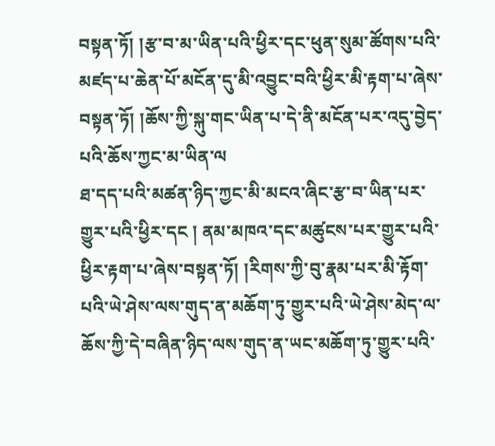བསྟན་ཏོ། །རྩ་བ་མ་ཡིན་པའི་ཕྱིར་དང་ཕུན་སུམ་ཚོགས་པའི་མཛད་པ་ཆེན་པོ་མངོན་དུ་མི་འབྱུང་བའི་ཕྱིར་མི་རྟག་པ་ཞེས་བསྟན་ཏོ། །ཆོས་ཀྱི་སྐུ་གང་ཡིན་པ་དེ་ནི་མངོན་པར་འདུ་བྱེད་པའི་ཆོས་ཀྱང་མ་ཡིན་ལ
ཐ་དད་པའི་མཚན་ཉིད་ཀྱང་མི་མངའ་ཞིང་རྩ་བ་ཡིན་པར་གྱུར་པའི་ཕྱིར་དང ། ནམ་མཁའ་དང་མཚུངས་པར་གྱུར་པའི་ཕྱིར་རྟག་པ་ཞེས་བསྟན་ཏོ། །རིགས་ཀྱི་བུ་རྣམ་པར་མི་རྟོག་པའི་ཡེ་ཤེས་ལས་གུད་ན་མཆོག་ཏུ་གྱུར་པའི་ཡེ་ཤེས་མེད་ལ་ཆོས་ཀྱི་དེ་བཞིན་ཉིད་ལས་གུད་ན་ཡང་མཆོག་ཏུ་གྱུར་པའི་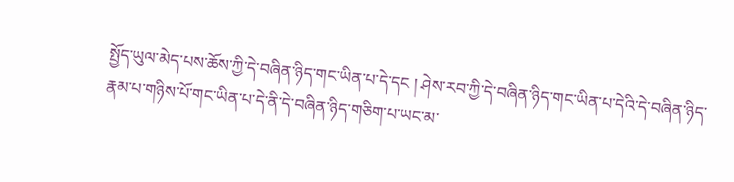སྤྱོད་ཡུལ་མེད་པས་ཆོས་ཀྱི་དེ་བཞིན་ཉིད་གང་ཡིན་པ་དེ་དང ། ཤེས་རབ་ཀྱི་དེ་བཞིན་ཉིད་གང་ཡིན་པ་དེའི་དེ་བཞིན་ཉིད་རྣམ་པ་གཉིས་པོ་གང་ཡིན་པ་དེ་ནི་དེ་བཞིན་ཉིད་གཅིག་པ་ཡང་མ་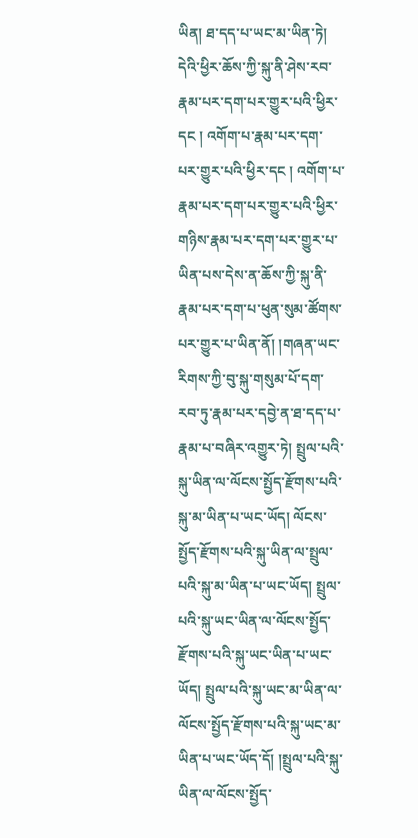ཡིན། ཐ་དད་པ་ཡང་མ་ཡིན་ཏེ། དེའི་ཕྱིར་ཆོས་ཀྱི་སྐུ་ནི་ཤེས་རབ་རྣམ་པར་དག་པར་གྱུར་པའི་ཕྱིར་དང ། འགོག་པ་རྣམ་པར་དག་པར་གྱུར་པའི་ཕྱིར་དང ། འགོག་པ་རྣམ་པར་དག་པར་གྱུར་པའི་ཕྱིར་གཉིས་རྣམ་པར་དག་པར་གྱུར་པ་ཡིན་པས་དེས་ན་ཆོས་ཀྱི་སྐུ་ནི་རྣམ་པར་དག་པ་ཕུན་སུམ་ཚོགས་པར་གྱུར་པ་ཡིན་ནོ། །གཞན་ཡང་རིགས་ཀྱི་བུ་སྐུ་གསུམ་པོ་དག་རབ་ཏུ་རྣམ་པར་དབྱེ་ན་ཐ་དད་པ་རྣམ་པ་བཞིར་འགྱུར་ཏེ། སྤྲུལ་པའི་སྐུ་ཡིན་ལ་ལོངས་སྤྱོད་རྫོགས་པའི་སྐུ་མ་ཡིན་པ་ཡང་ཡོད། ལོངས་སྤྱོད་རྫོགས་པའི་སྐུ་ཡིན་ལ་སྤྲུལ་པའི་སྐུ་མ་ཡིན་པ་ཡང་ཡོད། སྤྲུལ་པའི་སྐུ་ཡང་ཡིན་ལ་ལོངས་སྤྱོད་རྫོགས་པའི་སྐུ་ཡང་ཡིན་པ་ཡང་ཡོད། སྤྲུལ་པའི་སྐུ་ཡང་མ་ཡིན་ལ་ལོངས་སྤྱོད་རྫོགས་པའི་སྐུ་ཡང་མ་ཡིན་པ་ཡང་ཡོད་དོ། །སྤྲུལ་པའི་སྐུ་ཡིན་ལ་ལོངས་སྤྱོད་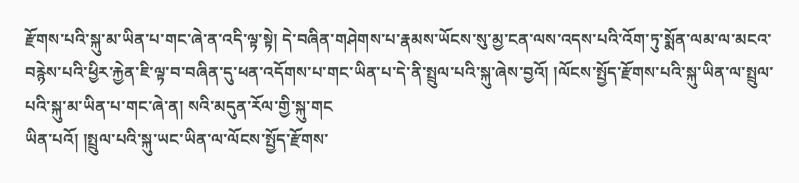རྫོགས་པའི་སྐུ་མ་ཡིན་པ་གང་ཞེ་ན་འདི་ལྟ་སྟེ། དེ་བཞིན་གཤེགས་པ་རྣམས་ཡོངས་སུ་མྱ་ངན་ལས་འདས་པའི་འོག་ཏུ་སྨོན་ལམ་ལ་མངའ་བརྙེས་པའི་ཕྱིར་རྐྱེན་ཇི་ལྟ་བ་བཞིན་དུ་ཕན་འདོགས་པ་གང་ཡིན་པ་དེ་ནི་སྤྲུལ་པའི་སྐུ་ཞེས་བྱའོ། །ལོངས་སྤྱོད་རྫོགས་པའི་སྐུ་ཡིན་ལ་སྤྲུལ་པའི་སྐུ་མ་ཡིན་པ་གང་ཞེ་ན། སའི་མདུན་རོལ་གྱི་སྐུ་གང
ཡིན་པའོ། །སྤྲུལ་པའི་སྐུ་ཡང་ཡིན་ལ་ལོངས་སྤྱོད་རྫོགས་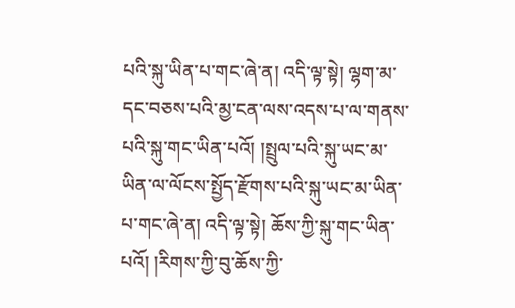པའི་སྐུ་ཡིན་པ་གང་ཞེ་ན། འདི་ལྟ་སྟེ། ལྷག་མ་དང་བཅས་པའི་མྱ་ངན་ལས་འདས་པ་ལ་གནས་པའི་སྐུ་གང་ཡིན་པའོ། །སྤྲུལ་པའི་སྐུ་ཡང་མ་ཡིན་ལ་ལོངས་སྤྱོད་རྫོགས་པའི་སྐུ་ཡང་མ་ཡིན་པ་གང་ཞེ་ན། འདི་ལྟ་སྟེ། ཆོས་ཀྱི་སྐུ་གང་ཡིན་པའོ། །རིགས་ཀྱི་བུ་ཆོས་ཀྱི་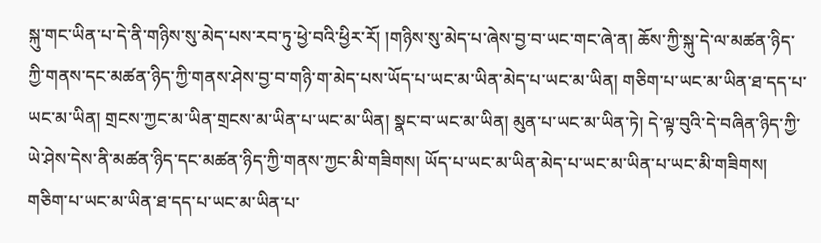སྐུ་གང་ཡིན་པ་དེ་ནི་གཉིས་སུ་མེད་པས་རབ་ཏུ་ཕྱེ་བའི་ཕྱིར་རོ། །གཉིས་སུ་མེད་པ་ཞེས་བྱ་བ་ཡང་གང་ཞེ་ན། ཆོས་ཀྱི་སྐུ་དེ་ལ་མཚན་ཉིད་ཀྱི་གནས་དང་མཚན་ཉིད་ཀྱི་གནས་ཤེས་བྱ་བ་གཉི་ག་མེད་པས་ཡོད་པ་ཡང་མ་ཡིན་མེད་པ་ཡང་མ་ཡིན། གཅིག་པ་ཡང་མ་ཡིན་ཐ་དད་པ་ཡང་མ་ཡིན། གྲངས་ཀྱང་མ་ཡིན་གྲངས་མ་ཡིན་པ་ཡང་མ་ཡིན། སྣང་བ་ཡང་མ་ཡིན། མུན་པ་ཡང་མ་ཡིན་ཏེ། དེ་ལྟ་བུའི་དེ་བཞིན་ཉིད་ཀྱི་ཡེ་ཤེས་དེས་ནི་མཚན་ཉིད་དང་མཚན་ཉིད་ཀྱི་གནས་ཀྱང་མི་གཟིགས། ཡོད་པ་ཡང་མ་ཡིན་མེད་པ་ཡང་མ་ཡིན་པ་ཡང་མི་གཟིགས། གཅིག་པ་ཡང་མ་ཡིན་ཐ་དད་པ་ཡང་མ་ཡིན་པ་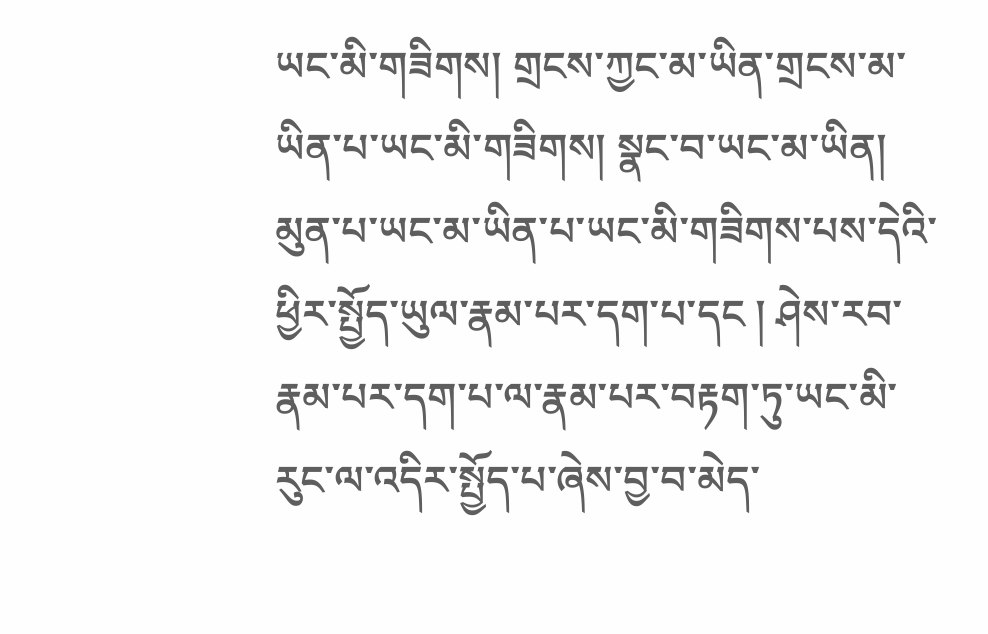ཡང་མི་གཟིགས། གྲངས་ཀྱང་མ་ཡིན་གྲངས་མ་ཡིན་པ་ཡང་མི་གཟིགས། སྣང་བ་ཡང་མ་ཡིན། མུན་པ་ཡང་མ་ཡིན་པ་ཡང་མི་གཟིགས་པས་དེའི་ཕྱིར་སྤྱོད་ཡུལ་རྣམ་པར་དག་པ་དང ། ཤེས་རབ་རྣམ་པར་དག་པ་ལ་རྣམ་པར་བརྟག་ཏུ་ཡང་མི་རུང་ལ་འདིར་སྤྱོད་པ་ཞེས་བྱ་བ་མེད་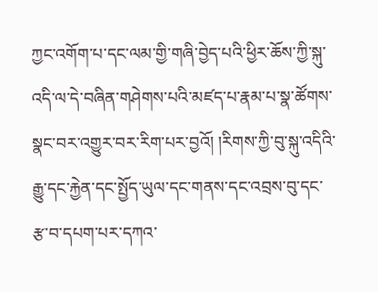ཀྱང་འགོག་པ་དང་ལམ་གྱི་གཞི་བྱེད་པའི་ཕྱིར་ཆོས་ཀྱི་སྐུ་འདི་ལ་དེ་བཞིན་གཤེགས་པའི་མཛད་པ་རྣམ་པ་སྣ་ཚོགས་སྣང་བར་འགྱུར་བར་རིག་པར་བྱའོ། །རིགས་ཀྱི་བུ་སྐུ་འདིའི་རྒྱུ་དང་རྐྱེན་དང་སྤྱོད་ཡུལ་དང་གནས་དང་འབྲས་བུ་དང་རྩ་བ་དཔག་པར་དཀའ་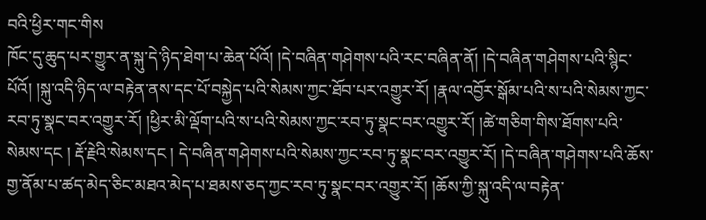བའི་ཕྱིར་གང་གིས
ཁོང་དུ་ཆུད་པར་གྱུར་ན་སྐུ་དེ་ཉིད་ཐེག་པ་ཆེན་པོའོ། །དེ་བཞིན་གཤེགས་པའི་རང་བཞིན་ནོ། །དེ་བཞིན་གཤེགས་པའི་སྙིང་པོའོ། །སྐུ་འདི་ཉིད་ལ་བརྟེན་ནས་དང་པོ་བསྐྱེད་པའི་སེམས་ཀྱང་ཐོབ་པར་འགྱུར་རོ། །རྣལ་འབྱོར་སྒོམ་པའི་ས་པའི་སེམས་ཀྱང་རབ་ཏུ་སྣང་བར་འགྱུར་རོ། །ཕྱིར་མི་ལྡོག་པའི་ས་པའི་སེམས་ཀྱང་རབ་ཏུ་སྣང་བར་འགྱུར་རོ། །ཚེ་གཅིག་གིས་ཐོགས་པའི་སེམས་དང ། རྡོ་རྗེའི་སེམས་དང ། དེ་བཞིན་གཤེགས་པའི་སེམས་ཀྱང་རབ་ཏུ་སྣང་བར་འགྱུར་རོ། །དེ་བཞིན་གཤེགས་པའི་ཆོས་གྱ་ནོམ་པ་ཚད་མེད་ཅིང་མཐའ་མེད་པ་ཐམས་ཅད་ཀྱང་རབ་ཏུ་སྣང་བར་འགྱུར་རོ། །ཆོས་ཀྱི་སྐུ་འདི་ལ་བརྟེན་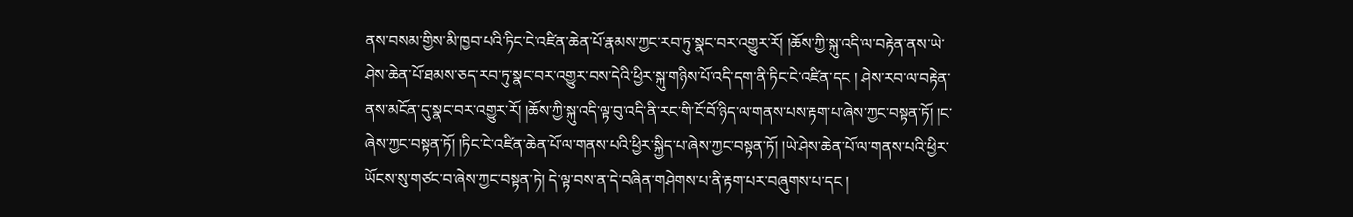ནས་བསམ་གྱིས་མི་ཁྱབ་པའི་ཏིང་ངེ་འཛིན་ཆེན་པོ་རྣམས་ཀྱང་རབ་ཏུ་སྣང་བར་འགྱུར་རོ། །ཆོས་ཀྱི་སྐུ་འདི་ལ་བརྟེན་ནས་ཡེ་ཤེས་ཆེན་པོ་ཐམས་ཅད་རབ་ཏུ་སྣང་བར་འགྱུར་བས་དེའི་ཕྱིར་སྐུ་གཉིས་པོ་འདི་དག་ནི་ཏིང་ངེ་འཛིན་དང ། ཤེས་རབ་ལ་བརྟེན་ནས་མངོན་དུ་སྣང་བར་འགྱུར་རོ། །ཆོས་ཀྱི་སྐུ་འདི་ལྟ་བུ་འདི་ནི་རང་གི་ངོ་བོ་ཉིད་ལ་གནས་པས་རྟག་པ་ཞེས་ཀྱང་བསྟན་ཏོ། །ང་ཞེས་ཀྱང་བསྟན་ཏོ། །ཏིང་ངེ་འཛིན་ཆེན་པོ་ལ་གནས་པའི་ཕྱིར་སྐྱིད་པ་ཞེས་ཀྱང་བསྟན་ཏོ། །ཡེ་ཤེས་ཆེན་པོ་ལ་གནས་པའི་ཕྱིར་ཡོངས་སུ་གཙང་བ་ཞེས་ཀྱང་བསྟན་ཏེ། དེ་ལྟ་བས་ན་དེ་བཞིན་གཤེགས་པ་ནི་རྟག་པར་བཞུགས་པ་དང །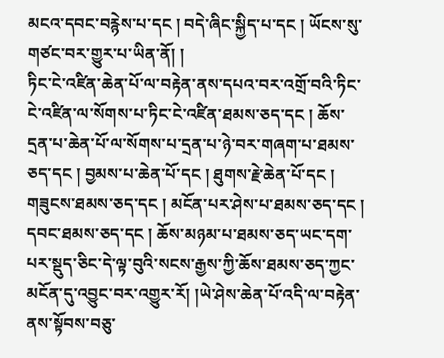མངའ་དབང་བརྙེས་པ་དང ། བདེ་ཞིང་སྐྱིད་པ་དང ། ཡོངས་སུ་གཙང་བར་གྱུར་པ་ཡིན་ནོ། །
ཏིང་ངེ་འཛིན་ཆེན་པོ་ལ་བརྟེན་ནས་དཔའ་བར་འགྲོ་བའི་ཏིང་ངེ་འཛིན་ལ་སོགས་པ་ཏིང་ངེ་འཛིན་ཐམས་ཅད་དང ། ཆོས་དྲན་པ་ཆེན་པོ་ལ་སོགས་པ་དྲན་པ་ཉེ་བར་གཞག་པ་ཐམས་ཅད་དང ། བྱམས་པ་ཆེན་པོ་དང ། ཐུགས་རྗེ་ཆེན་པོ་དང ། གཟུངས་ཐམས་ཅད་དང ། མངོན་པར་ཤེས་པ་ཐམས་ཅད་དང ། དབང་ཐམས་ཅད་དང ། ཆོས་མཉམ་པ་ཐམས་ཅད་ཡང་དག་པར་སྡུད་ཅིང་དེ་ལྟ་བུའི་སངས་རྒྱས་ཀྱི་ཆོས་ཐམས་ཅད་ཀྱང་མངོན་དུ་འབྱུང་བར་འགྱུར་རོ། །ཡེ་ཤེས་ཆེན་པོ་འདི་ལ་བརྟེན་ནས་སྟོབས་བཅུ་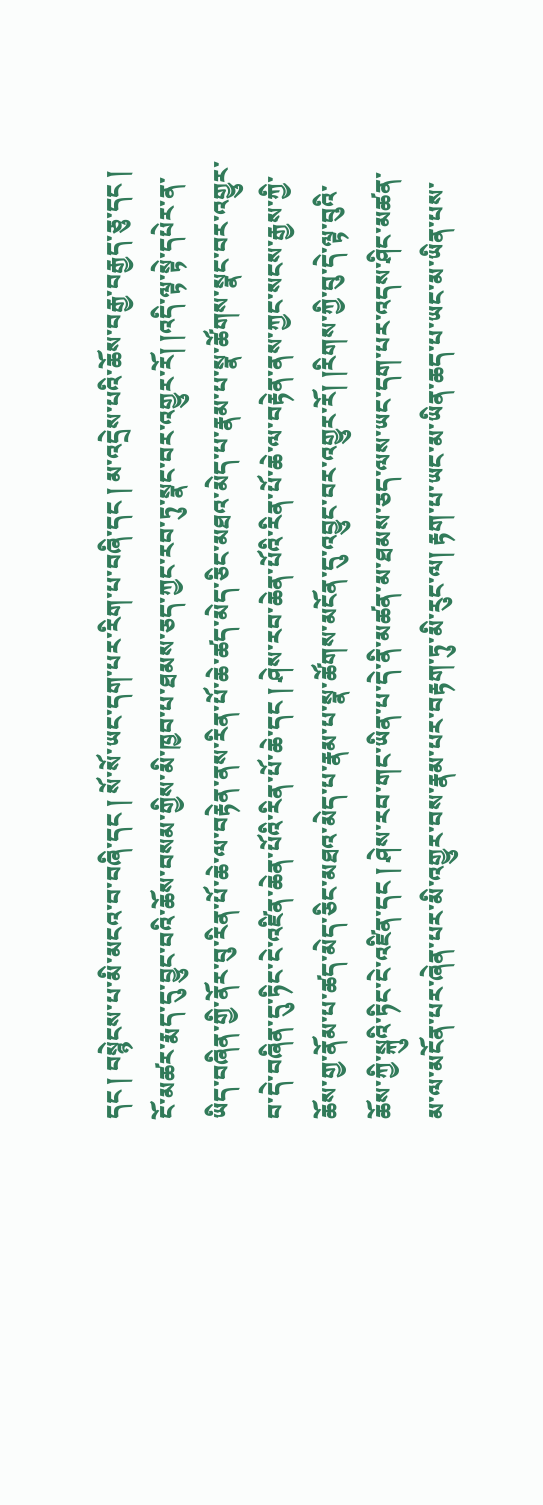དང ། བསྙེངས་པ་མི་མངའ་བ་བཞི་དང ། སོ་སོ་ཡང་དག་པར་རིག་པ་བཞི་དང ། མ་འདྲེས་པའི་ཆོས་བརྒྱ་བརྒྱད་ཅུ་དང ། ངོ་མཚར་རྨད་དུ་བྱུང་བའི་ཆོས་བསམ་གྱིས་མི་ཁྱབ་པ་ཐམས་ཅད་ཀྱང་རབ་ཏུ་སྣང་བར་འགྱུར་རོ། །འདི་ལྟ་སྟེ་དཔེར་ན་ཡིད་བཞིན་གྱི་ནོར་བུ་རིན་པོ་ཆེ་ལ་བརྟེན་ནས་རིན་པོ་ཆེ་ཚད་མེད་ཅིང་མཐའ་མེད་པ་རྣམ་པ་སྣ་ཚོགས་སྣང་བར་འགྱུར་བ་དེ་བཞིན་དུ་ཏིང་ངེ་འཛིན་ཆེན་པོའི་རིན་པོ་ཆེ་དང ། ཤེས་རབ་ཆེན་པོའི་རིན་པོ་ཆེ་ལ་བརྟེན་ནས་ཀྱང་སངས་རྒྱས་ཀྱི་ཆོས་གྱ་ནོམ་པ་ཚད་མེད་ཅིང་མཐའ་མེད་པ་རྣམ་པ་སྣ་ཚོགས་མངོན་དུ་འབྱུང་བར་འགྱུར་རོ། །རིགས་ཀྱི་བུ་དེ་ལྟ་བུའི་ཆོས་ཀྱི་སྐུའི་ཏིང་ངེ་འཛིན་དང ། ཤེས་རབ་གང་ཡིན་པ་དེ་ནི་མཚན་མ་ཐམས་ཅད་ལས་ཡང་དག་པར་འདས་ཤིང་མཚན་མ་ལ་མངོན་པར་ཞེན་པར་མི་འགྱུར་བས་རྣམ་པར་བརྟག་ཏུ་མི་རུང་ལ། རྟག་པ་ཡང་མ་ཡིན་ཆད་པ་ཡང་མ་ཡིན་པས་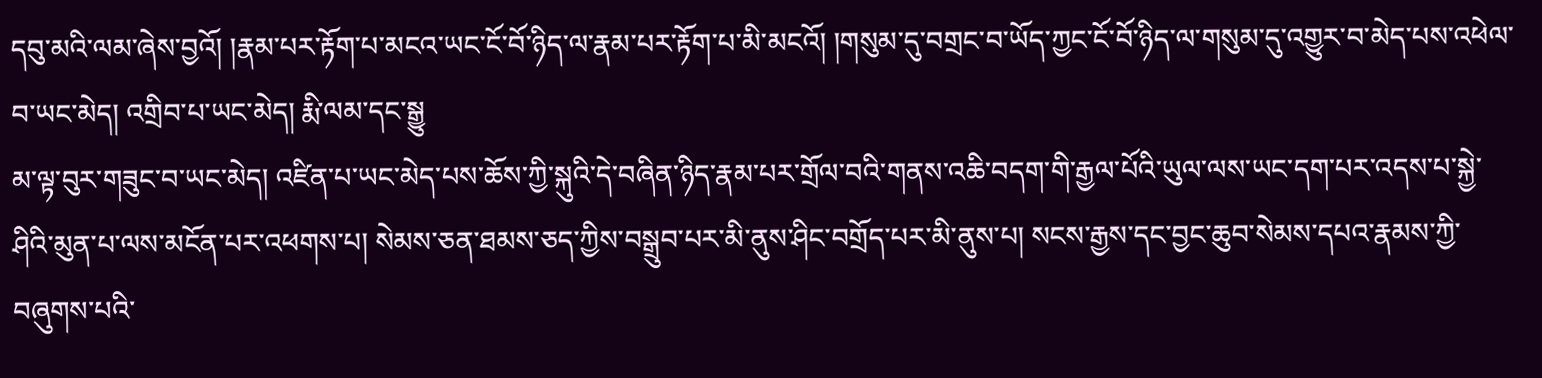དབུ་མའི་ལམ་ཞེས་བྱའོ། །རྣམ་པར་རྟོག་པ་མངའ་ཡང་ངོ་བོ་ཉིད་ལ་རྣམ་པར་རྟོག་པ་མི་མངའོ། །གསུམ་དུ་བགྲང་བ་ཡོད་ཀྱང་ངོ་བོ་ཉིད་ལ་གསུམ་དུ་འགྱུར་བ་མེད་པས་འཕེལ་བ་ཡང་མེད། འགྲིབ་པ་ཡང་མེད། རྨི་ལམ་དང་སྒྱུ
མ་ལྟ་བུར་གཟུང་བ་ཡང་མེད། འཛིན་པ་ཡང་མེད་པས་ཆོས་ཀྱི་སྐུའི་དེ་བཞིན་ཉིད་རྣམ་པར་གྲོལ་བའི་གནས་འཆི་བདག་གི་རྒྱལ་པོའི་ཡུལ་ལས་ཡང་དག་པར་འདས་པ་སྐྱེ་ཤིའི་མུན་པ་ལས་མངོན་པར་འཕགས་པ། སེམས་ཅན་ཐམས་ཅད་ཀྱིས་བསྒྲུབ་པར་མི་ནུས་ཤིང་བགྲོད་པར་མི་ནུས་པ། སངས་རྒྱས་དང་བྱང་ཆུབ་སེམས་དཔའ་རྣམས་ཀྱི་བཞུགས་པའི་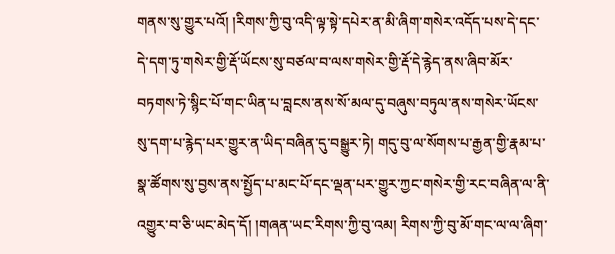གནས་སུ་གྱུར་པའོ། །རིགས་ཀྱི་བུ་འདི་ལྟ་སྟེ་དཔེར་ན་མི་ཞིག་གསེར་འདོད་པས་དེ་དང་དེ་དག་ཏུ་གསེར་གྱི་རྡོ་ཡོངས་སུ་བཙལ་བ་ལས་གསེར་གྱི་རྡོ་དེ་རྙེད་ནས་ཞིབ་མོར་བཏགས་ཏེ་སྙིང་པོ་གང་ཡིན་པ་བླངས་ནས་སོ་མལ་དུ་བཞུས་བཏུལ་ནས་གསེར་ཡོངས་སུ་དག་པ་རྙེད་པར་གྱུར་ན་ཡིད་བཞིན་དུ་བསྒྱུར་ཏེ། གདུ་བུ་ལ་སོགས་པ་རྒྱན་གྱི་རྣམ་པ་སྣ་ཚོགས་སུ་བྱས་ནས་སྤྱོད་པ་མང་པོ་དང་ལྡན་པར་གྱུར་ཀྱང་གསེར་གྱི་རང་བཞིན་ལ་ནི་འགྱུར་བ་ཅི་ཡང་མེད་དོ། །གཞན་ཡང་རིགས་ཀྱི་བུ་འམ། རིགས་ཀྱི་བུ་མོ་གང་ལ་ལ་ཞིག་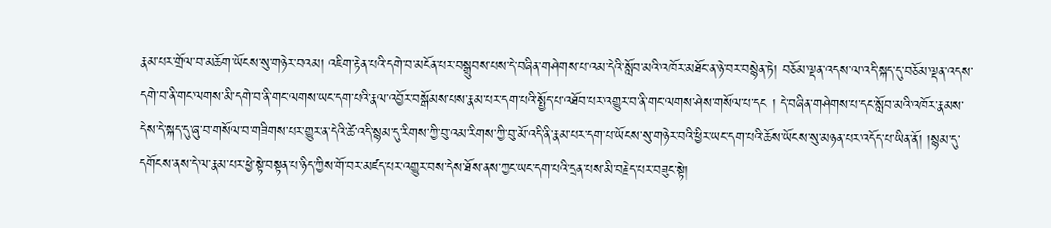རྣམ་པར་གྲོལ་བ་མཆོག་ཡོངས་སུ་གཉེར་བའམ། འཇིག་རྟེན་པའི་དགེ་བ་མངོན་པར་བསྒྲུབས་པས་དེ་བཞིན་གཤེགས་པ་འམ་དེའི་སློབ་མའི་འཁོར་མཐོང་ན་ཉེ་བར་བསྙེན་ཏེ། བཅོམ་ལྡན་འདས་ལ་འདི་སྐད་དུ་བཅོམ་ལྡན་འདས་དགེ་བ་ནི་གང་ལགས་མི་དགེ་བ་ནི་གང་ལགས་ཡང་དག་པའི་རྣལ་འབྱོར་བསྒོམས་པས་རྣམ་པར་དག་པའི་སྤྱོད་པ་འཐོབ་པར་འགྱུར་བ་ནི་གང་ལགས་ཤེས་གསོལ་པ་དང ། དེ་བཞིན་གཤེགས་པ་དང་སློབ་མའི་འཁོར་རྣམས་དེས་དེ་སྐད་དུ་ཞུ་བ་གསོལ་བ་གཟིགས་པར་གྱུར་ན་དེའི་ཚེ་འདི་སྙམ་དུ་རིགས་ཀྱི་བུ་འམ་རིགས་ཀྱི་བུ་མོ་འདི་ནི་རྣམ་པར་དག་པ་ཡོངས་སུ་གཉེར་བའི་ཕྱིར་ཡང་དག་པའི་ཆོས་ཡོངས་སུ་མཉན་པར་འདོད་པ་ཡིན་ནོ། །སྙམ་དུ་དགོངས་ནས་དེ་ལ་རྣམ་པར་ཕྱེ་སྟེ་བསྟན་པ་ཉིད་ཀྱིས་གོ་བར་མཛད་པར་འགྱུར་བས་དེས་ཐོས་ནས་ཀྱང་ཡང་དག་པའི་དྲན་པས་མི་བརྗེད་པར་བཟུང་སྟེ།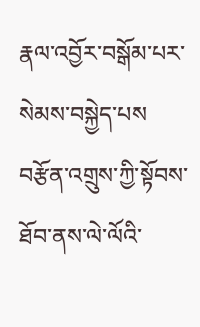རྣལ་འབྱོར་བསྒོམ་པར་སེམས་བསྐྱེད་པས
བརྩོན་འགྲུས་ཀྱི་སྟོབས་ཐོབ་ནས་ལེ་ལོའི་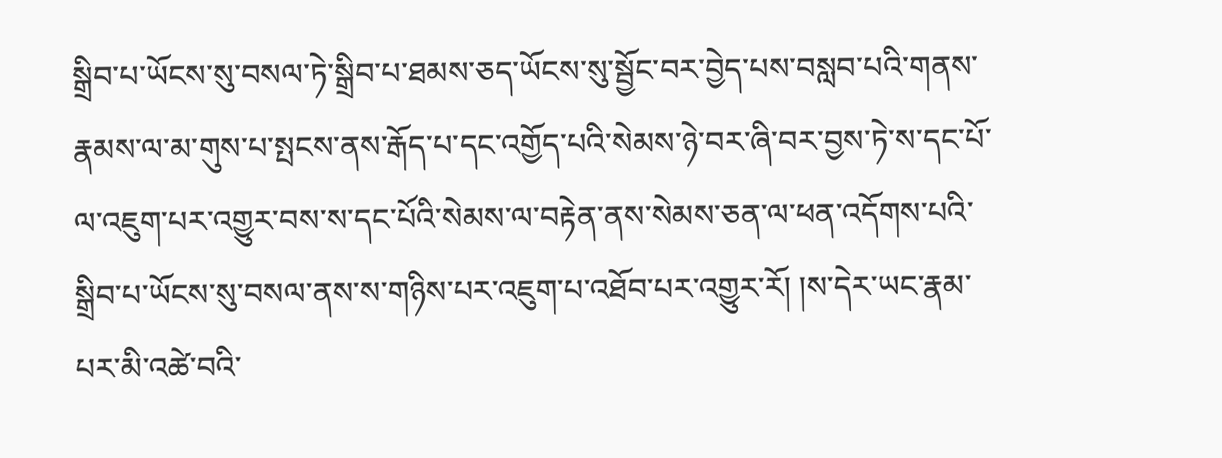སྒྲིབ་པ་ཡོངས་སུ་བསལ་ཏེ་སྒྲིབ་པ་ཐམས་ཅད་ཡོངས་སུ་སྦྱོང་བར་བྱེད་པས་བསླབ་པའི་གནས་རྣམས་ལ་མ་གུས་པ་སྤངས་ནས་རྒོད་པ་དང་འགྱོད་པའི་སེམས་ཉེ་བར་ཞི་བར་བྱས་ཏེ་ས་དང་པོ་ལ་འཇུག་པར་འགྱུར་བས་ས་དང་པོའི་སེམས་ལ་བརྟེན་ནས་སེམས་ཅན་ལ་ཕན་འདོགས་པའི་སྒྲིབ་པ་ཡོངས་སུ་བསལ་ནས་ས་གཉིས་པར་འཇུག་པ་འཐོབ་པར་འགྱུར་རོ། །ས་དེར་ཡང་རྣམ་པར་མི་འཚེ་བའི་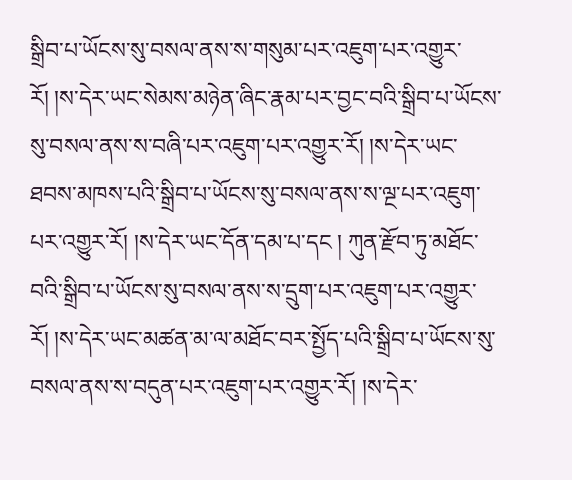སྒྲིབ་པ་ཡོངས་སུ་བསལ་ནས་ས་གསུམ་པར་འཇུག་པར་འགྱུར་རོ། །ས་དེར་ཡང་སེམས་མཉེན་ཞིང་རྣམ་པར་བྱང་བའི་སྒྲིབ་པ་ཡོངས་སུ་བསལ་ནས་ས་བཞི་པར་འཇུག་པར་འགྱུར་རོ། །ས་དེར་ཡང་ཐབས་མཁས་པའི་སྒྲིབ་པ་ཡོངས་སུ་བསལ་ནས་ས་ལྔ་པར་འཇུག་པར་འགྱུར་རོ། །ས་དེར་ཡང་དོན་དམ་པ་དང ། ཀུན་རྫོབ་ཏུ་མཐོང་བའི་སྒྲིབ་པ་ཡོངས་སུ་བསལ་ནས་ས་དྲུག་པར་འཇུག་པར་འགྱུར་རོ། །ས་དེར་ཡང་མཚན་མ་ལ་མཐོང་བར་སྤྱོད་པའི་སྒྲིབ་པ་ཡོངས་སུ་བསལ་ནས་ས་བདུན་པར་འཇུག་པར་འགྱུར་རོ། །ས་དེར་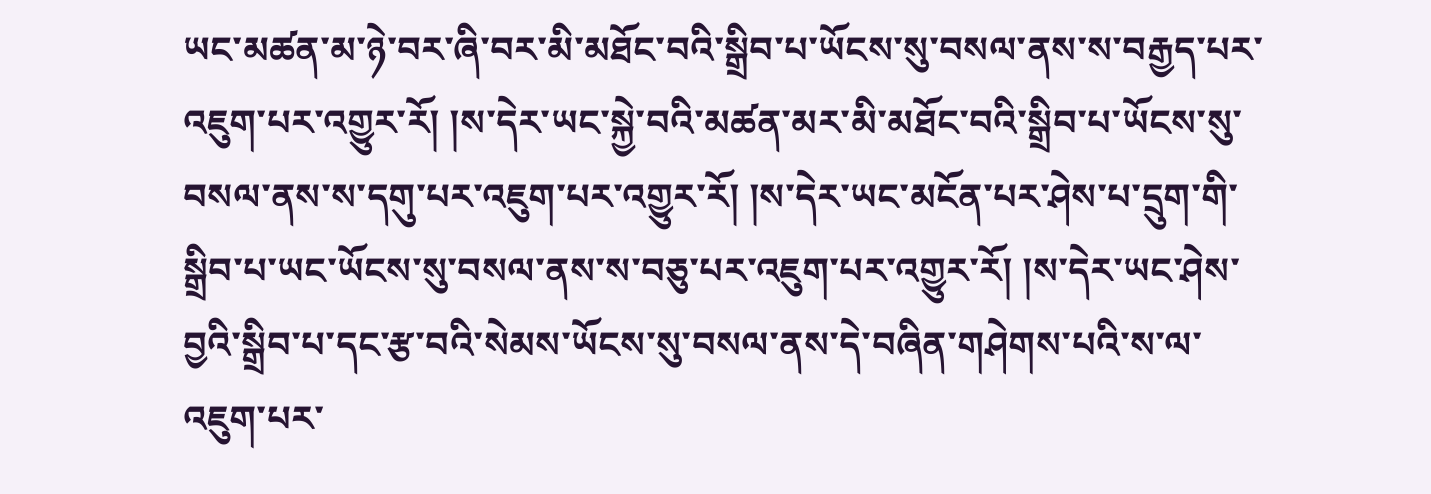ཡང་མཚན་མ་ཉེ་བར་ཞི་བར་མི་མཐོང་བའི་སྒྲིབ་པ་ཡོངས་སུ་བསལ་ནས་ས་བརྒྱད་པར་འཇུག་པར་འགྱུར་རོ། །ས་དེར་ཡང་སྐྱེ་བའི་མཚན་མར་མི་མཐོང་བའི་སྒྲིབ་པ་ཡོངས་སུ་བསལ་ནས་ས་དགུ་པར་འཇུག་པར་འགྱུར་རོ། །ས་དེར་ཡང་མངོན་པར་ཤེས་པ་དྲུག་གི་སྒྲིབ་པ་ཡང་ཡོངས་སུ་བསལ་ནས་ས་བཅུ་པར་འཇུག་པར་འགྱུར་རོ། །ས་དེར་ཡང་ཤེས་བྱའི་སྒྲིབ་པ་དང་རྩ་བའི་སེམས་ཡོངས་སུ་བསལ་ནས་དེ་བཞིན་གཤེགས་པའི་ས་ལ་འཇུག་པར་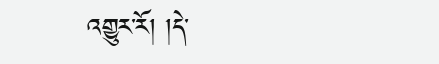འགྱུར་རོ། །དེ་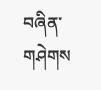བཞིན་གཤེགས